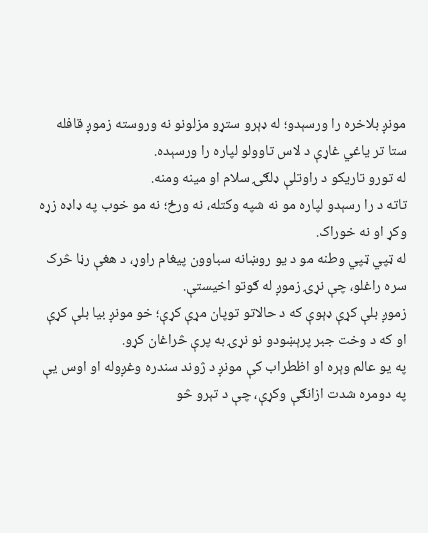مونږ بلاخره را ورسېدو؛ له ډېرو ستړو مزلونو نه وروسته زموږ قافله ستا تر یاغي غاړې د لاس تاوولو لپاره را ورسېده.
له تورو تاریکو د راوتلې ډلګۍ سلام او مینه ومنه.
تاته د را رسېدو لپاره مو نه شپه وکتله، نه ورځ؛ نه مو خوب په ډاډه زړه وکړ او نه خوراک.
له ټپي ټپي وطنه مو د یو روښانه سباوون پیغام راوړ، د هغې رڼا څرک سره راغلو، چې نړۍ زموږ له ګوتو اخیستې.
زموږ بلې کړې ډېوې که د حالاتو توپان مړې کړې؛ خو مونږ بیا بلې کړې او که د وخت جبر پرېښودو نو نړۍ به پرې څراغان کړو.
په یو عالم وېره او اظطراب کې مونږ د ژوند سندره وغږوله او اوس یې په دومره شدت ازانګې وکړې، چې د تېرو څو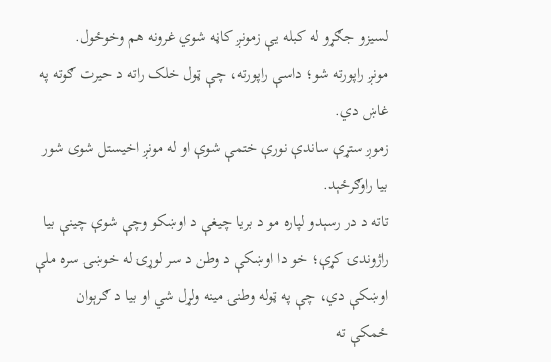لسیزو جګړو له کبله یې زمونږ کاڼه شوي غرونه هم وخوځول.
مونږ راپورته شو؛ داسې راپورته، چې ټول خلک راته د حیرت ګوته په غاښ دي.
زموږ ستړې ساندې نورې ختمې شوې او له مونږ اخیستل شوی شور بیا راوګرځېد.
تاته د در رسېدو لپاره مو د بریا چیغې د اوښکو وچې شوې چینې بیا راژوندۍ کړې؛ خو دا اوښکې د وطن د سر لوړۍ له خوښۍ سره ملې اوښکې دي، چې په ټوله وطنۍ مینه ولړل شي او بیا د ګرېوان ځمکې ته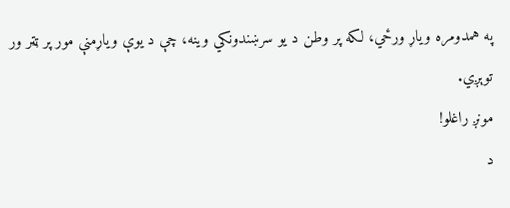په همدومره ویاړ ورځي، لکه پر وطن د یو سرښندونکي وینه، چې د یوې ویاړمنې مور پر ټټر ور توېږي.
مونږ راغلو!
د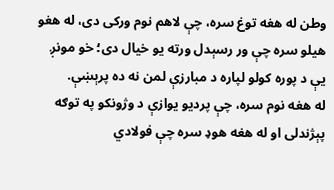وطن له هغه توغ سره، چې لاهم نوم ورکی دی، له هغو هیلو سره چې ور رسېدل ورته یو خیال دی؛ خو مونږ یې د پوره کولو لپاره د مبارزې لمن نه ده پرېښې.
له هغه نوم سره، چې پردیو یوازې د وژونکو په توګه پېژندلی او له هغه هوډ سره چې فولادي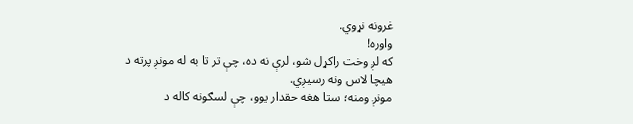غرونه نړوي.
واوره!
که لږ وخت راکړل شو، لرې نه ده، چې تر تا به له مونږ پرته د هیچا لاس ونه رسیږي.
مونږ ومنه؛ ستا هغه حقدار یوو، چې لسګونه کاله د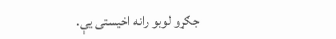جګړو لوبو رانه اخیستی یې.